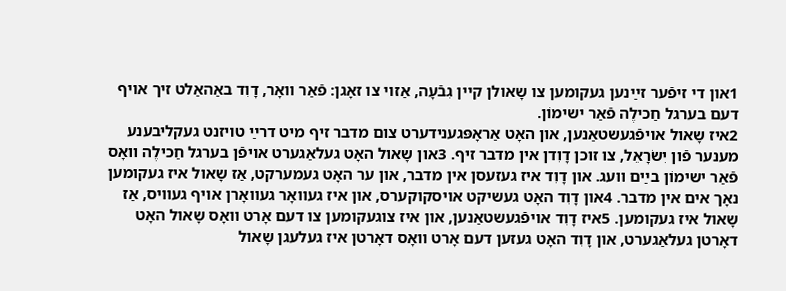1און די זיפֿער זײַנען געקומען צו שָאולן קײן גִבֿעָה, אַזױ צו זאָגן: פֿאַר װאָר, דָוִד באַהאַלט זיך אױף דעם בערגל חַכילֶה פֿאַר ישימוֹן.
2איז שָאול אױפֿגעשטאַנען, און האָט אַראָפּגענידערט צום מדבר זיף מיט דרײַ טױזנט געקליבענע מענער פֿון יִשׂרָאֵל, צו זוכן דָוִדן אין מדבר זיף. 3און שָאול האָט געלאַגערט אױפֿן בערגל חַכילֶה װאָס פֿאַר ישימוֹן בײַם װעג. און דָוִד איז געזעסן אין מדבר, און ער האָט געמערקט, אַז שָאול איז געקומען נאָך אים אין מדבר. 4און דָוִד האָט געשיקט אױסקוקערס, און איז געװאָר געװאָרן אױף געװיס, אַז שָאול איז געקומען. 5איז דָוִד אױפֿגעשטאַנען, און איז צוגעקומען צו דעם אָרט װאָס שָאול האָט דאָרטן געלאַגערט, און דָוִד האָט געזען דעם אָרט װאָס דאָרטן איז געלעגן שָאול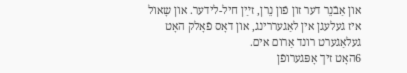און אַבֿנֵר דער זון פֿון נֵרן, זײַן חיל-לידער. און שָאול איז געלעגן אין לאַגעררינג, און דאָס פֿאָלק האָט געלאַגערט רונד אַרום אים.
6האָט זיך אָפּגערופֿן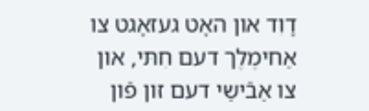דָוִד און האָט געזאָגט צו אַחימֶלֶך דעם חִתּי, און צו אַבֿישַי דעם זון פֿון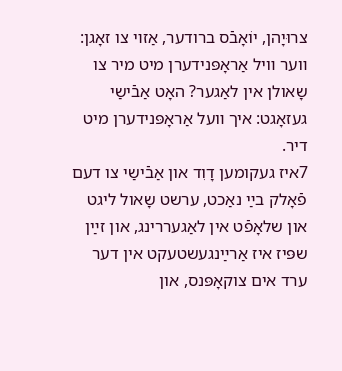צרוּיָהן, יוֹאָבֿס ברודער, אַזױ צו זאָגן: װער װיל אַראָפּנידערן מיט מיר צו שָאולן אין לאַגער? האָט אַבֿישַי געזאָגט: איך װעל אַראָפּנידערן מיט דיר.
7איז געקומען דָוִד און אַבֿישַי צו דעם פֿאָלק בײַ נאַכט, ערשט שָאול ליגט און שלאָפֿט אין לאַגעררינג, און זײַן שפּיז איז אַרײַנגעשטעקט אין דער ערד אים צוקאָפּנס, און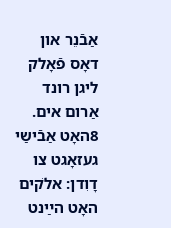אַבֿנֵר און דאָס פֿאָלק ליגן רונד אַרום אים.
8האָט אַבֿישַי געזאָגט צו דָוִדן: אלֹקים האָט הײַנט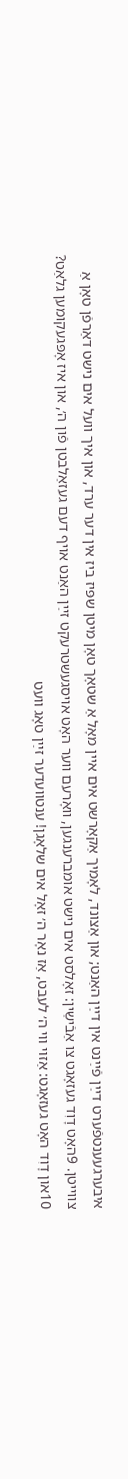איבערגעענטפֿערט דײַן פֿײַנט אין דײַן האַנט; און אַצונד, לאָמיך אַקאָרשט אים אײן מאָל אַ שטאָך טאָן מיטן שפּיז ביז אין דער ערד, און איך װעל אים נישט דאַרפֿן טאָן אַ צװײטן. 9האָט דָוִד געזאָגט צו אַבֿישַין: זאָלסט אים נישט אומברענגען, װאָרעם װער האָט אױסגעשטרעקט זײַן האַנט אױף דעם געזאַלבטן פֿון ה׳, און איז אָפּגעקומען גלאַט? 10און דָוִד האָט געזאָגט: אַזױ װי ה׳ לעבט, אַז נאָר ה׳ זאָל אים שלאָגן! ענטװעדער זײַן טאָג װעט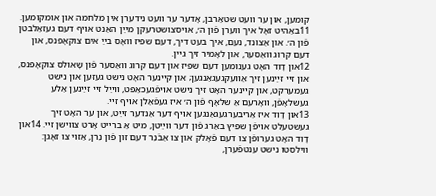קומען, און ער װעט שטאַרבן, אָדער ער װעט נידערן אין מלחמה און אומקומען. 11באַהיט זאָל איך װערן פֿון ה׳, אױסצושטרעקן מײַן האַנט אױף דעם געזאַלבטן פֿון ה׳. און אַצונד, נעם, איך בעט דיך, דעם שפּיז װאָס בײַ אים צוקאָפּנס, און דעם קרוג װאַסער, און לאָמיר זיך גײן.
12און דָוִד האָט גענומען דעם שפּיז און דעם קרוג װאַסער פֿון שָאולס צוקאָפּנס, און זײ זײַנען זיך אַװעקגעגאַנגען; און קײנער האָט נישט געזען און נישט געמערקט, און קײנער האָט זיך נישט אױפֿגעכאַפּט, װײַל זײ זײַנען אַלע געשלאָפֿן, װאָרעם אַ שלאָף פֿון ה׳ איז געפֿאַלן אױף זײ.
13און דָוִד איז אַריבערגעגאַנגען אױף דער אַנדער זײַט, און ער האָט זיך געשטעלט אױפֿן שפּיץ באַרג פֿון דער װײַטן, מיט אַ ברײט אָרט צװישן זײ. 14און דָוִד האָט גערופֿן צו דעם פֿאָלק און צו אַבֿנֵר דעם זון פֿון נֵרן, אַזױ צו זאָגן: װילסטו נישט ענטפֿערן,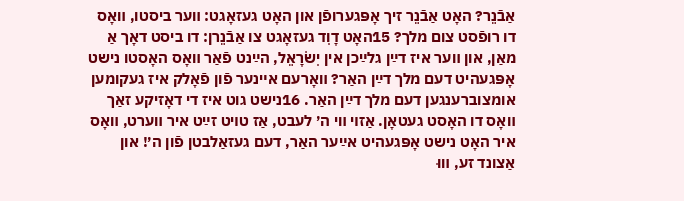אַבֿנֵר? האָט אַבֿנֵר זיך אָפּגערופֿן און האָט געזאָגט: װער ביסטו, װאָס דו רופֿסט צום מלך? 15האָט דָוִד געזאָגט צו אַבֿנֵרן: דו ביסט דאָך אַ מאַן, און װער איז דײַן גלײַכן אין יִשׂרָאֵל, הײַנט פֿאַר װאָס האָסטו נישט אָפּגעהיט דעם מלך דײַן האַר? װאָרעם אײנער פֿון פֿאָלק איז געקומען אומצוברענגען דעם מלך דײַן האַר. 16נישט גוט איז די דאָזיקע זאַך װאָס דו האָסט געטאָן. אַזױ װי ה׳ לעבט, אַז טױט זײַט איר װערט, װאָס איר האָט נישט אָפּגעהיט אײַער האַר, דעם געזאַלבטן פֿון ה׳! און אַצונד זע, װוּ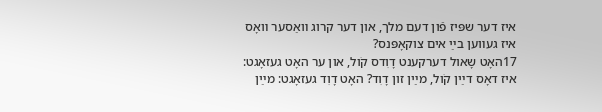איז דער שפּיז פֿון דעם מלך, און דער קרוג װאַסער װאָס איז געװען בײַ אים צוקאָפּנס?
17האָט שָאול דערקענט דָוִדס קֹול, און ער האָט געזאָגט: איז דאָס דײַן קֹול, מײַן זון דָוִד? האָט דָוִד געזאָגט: מײַן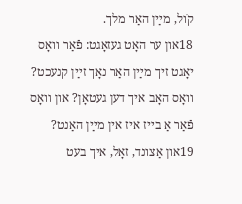קֹול, מײַן האַר מלך.
18און ער האָט געזאָגט: פֿאַר װאָס יאָגט זיך מײַן האַר נאָך זײַן קנעכט? װאָס האָב איך דען געטאָן? און װאָס פֿאַר אַ בײז איז אין מײַן האַנט? 19און אַצונד, זאָל, איך בעט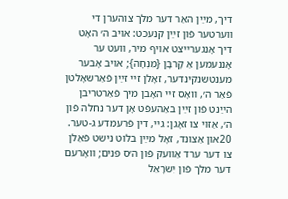דיך, מײַן האַר דער מלך צוהערן די װערטער פֿון זײַן קנעכט: אױב ה׳ האָט דיך אָנגערײצט אױף מיר, װעט ער אָננעמען אַ קָרבָּן {מִנְחָה}; אױב אָבער מענטשנקינדער, זאָלן זײ זײַן פֿאַרשאָלטן פֿאַר ה׳, װאָס זײ האָבן מיך פֿאַרטריבן הײַנט פֿון זײַן באַהעפֿט אָן דער נחלה פֿון ה׳, אַזױ צו זאָגן: גײ, דין פֿרעמדע ג‑טער. 20און אַצונד, זאָל מײַן בלוט נישט פֿאַלן צו דער ערד אַװעק פֿון ה׳ס פּנים; װאָרעם דער מלך פֿון יִשׂרָאֵל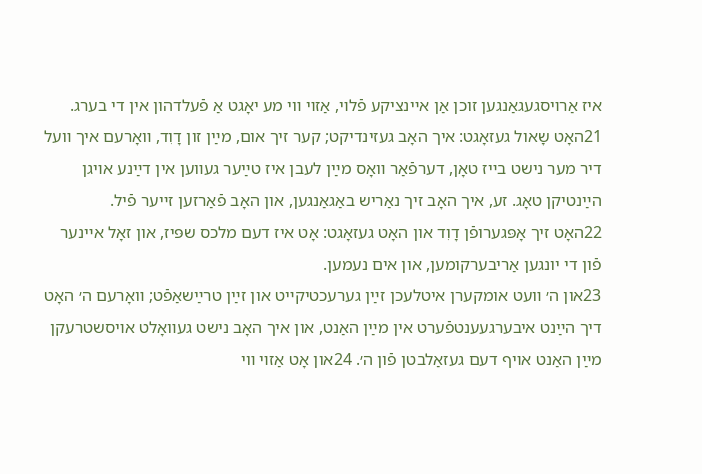איז אַרױסגעגאַנגען זוכן אַן אײנציקע פֿלױ, אַזױ װי מע יאָגט אַ פֿעלדהון אין די בערג.
21האָט שָאול געזאָגט: איך האָב געזינדיקט; קער זיך אום, מײַן זון דָוִד, װאָרעם איך װעל דיר מער נישט בײז טאָן, דערפֿאַר װאָס מײַן לעבן איז טײַער געװען אין דײַנע אױגן הײַנטיקן טאָג. זע, איך האָב זיך נאַריש באַגאַנגען, און האָב פֿאַרזען זײער פֿיל.
22האָט זיך אָפּגערופֿן דָוִד און האָט געזאָגט: אָט איז דעם מלכס שפּיז, און זאָל אײנער פֿון די יונגען אַריבערקומען, און אים נעמען.
23און ה׳ װעט אומקערן איטלעכן זײַן גערעכטיקײט און זײַן טרײַשאַפֿט; װאָרעם ה׳ האָט דיך הײַנט איבערגעענטפֿערט אין מײַן האַנט, און איך האָב נישט געװאָלט אױסשטרעקן מײַן האַנט אױף דעם געזאַלבטן פֿון ה׳. 24און אָט אַזױ װי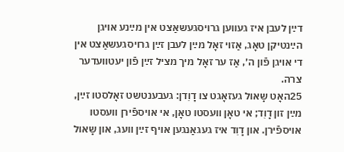דײַן לעבן איז געװען גרױסגעשאַצט אין מײַנע אױגן הײַנטיקן טאָג, אַזױ זאָל מײַן לעבן זײַן גרױסגעשאַצט אין די אױגן פֿון ה׳, אַז ער זאָל מיך מציל זײַן פֿון יעטװעדער צרה.
25האָט שָאול געזאָגט צו דָוִדן: געבענטשט זאָלסטו זײַן, מײַן זון דָוִד; אי טאָן װעסטו טאָן, אי אױספֿירן װעסטו אױספֿירן. און דָוִד איז געגאַנגען אױף זײַן װעג, און שָאול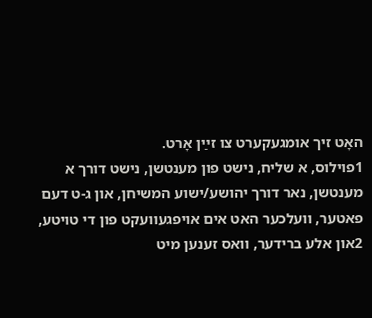האָט זיך אומגעקערט צו זײַן אָרט.
1פוילוס, א שליח, נישט פון מענטשן, נישט דורך א מענטשן, נאר דורך יהושע/ישוע המשיחן, און ג‑ט דעם פאטער, וועלכער האט אים אויפגעוועקט פון די טויטע, 2און אלע ברידער, וואס זענען מיט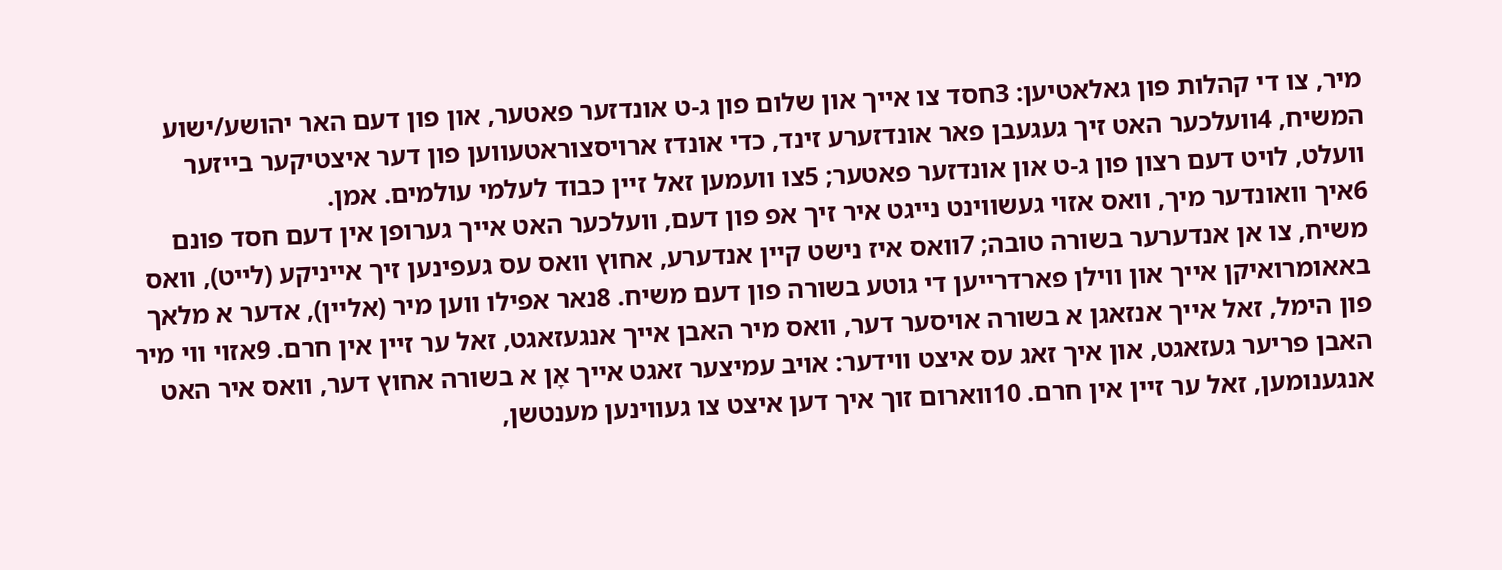מיר, צו די קהלות פון גאלאטיען: 3חסד צו אייך און שלום פון ג‑ט אונדזער פאטער, און פון דעם האר יהושע/ישוע המשיח, 4וועלכער האט זיך געגעבן פאר אונדזערע זינד, כדי אונדז ארויסצוראטעווען פון דער איצטיקער בייזער וועלט, לויט דעם רצון פון ג‑ט און אונדזער פאטער; 5צו וועמען זאל זיין כבוד לעלמי עולמים. אמן.
6איך וואונדער מיך, וואס אזוי געשווינט נייגט איר זיך אפ פון דעם, וועלכער האט אייך גערופן אין דעם חסד פונם משיח, צו אן אנדערער בשורה טובה; 7וואס איז נישט קיין אנדערע, אחוץ וואס עס געפינען זיך אייניקע (לייט), וואס באאומרואיקן אייך און ווילן פארדרייען די גוטע בשורה פון דעם משיח. 8נאר אפילו ווען מיר (אליין), אדער א מלאך פון הימל, זאל אייך אנזאגן א בשורה אויסער דער, וואס מיר האבן אייך אנגעזאגט, זאל ער זיין אין חרם. 9אזוי ווי מיר האבן פריער געזאגט, און איך זאג עס איצט ווידער: אויב עמיצער זאגט אייך אָן א בשורה אחוץ דער, וואס איר האט אנגענומען, זאל ער זיין אין חרם. 10ווארום זוך איך דען איצט צו געווינען מענטשן,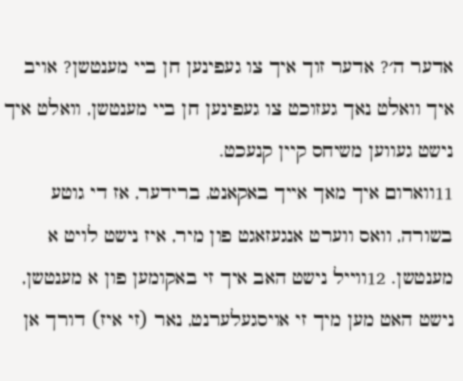אדער ה׳? אדער זוך איך צו געפינען חן ביי מענטשן? אויב איך וואלט נאך געזוכט צו געפינען חן ביי מענטשן, וואלט איך נישט געווען משיחס קיין קנעכט.
11ווארום איך מאך אייך באקאנט, ברידער, אז די גוטע בשורה, וואס ווערט אנגעזאגט פון מיר, איז נישט לויט א מענטשן. 12ווייל נישט האב איך זי באקומען פון א מענטשן, נישט האט מען מיך זי אויסגעלערנט, נאר (זי איז) דורך אן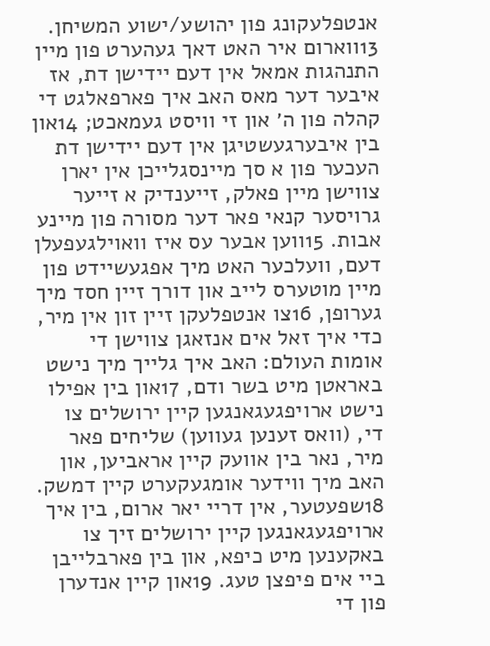אנטפלעקונג פון יהושע/ישוע המשיחן. 13ווארום איר האט דאך געהערט פון מיין התנהגות אמאל אין דעם יידישן דת, אז איבער דער מאס האב איך פארפאלגט די קהלה פון ה׳ און זי וויסט געמאכט; 14און בין איבערגעשטיגן אין דעם יידישן דת העכער פון א סך מיינסגלייכן אין יארן צווישן מיין פאלק, זייענדיק א זייער גרויסער קנאי פאר דער מסורה פון מיינע אבות. 15ווען אבער עס איז וואוילגעפעלן דעם, וועלכער האט מיך אפגעשיידט פון מיין מוטערס לייב און דורך זיין חסד מיך גערופן, 16צו אנטפלעקן זיין זון אין מיר, כדי איך זאל אים אנזאגן צווישן די אומות העולם: האב איך גלייך מיך נישט באראטן מיט בשר ודם, 17און בין אפילו נישט ארויפגעגאנגען קיין ירושלים צו די, (וואס זענען געווען) שליחים פאר מיר, נאר בין אוועק קיין אראביען, און האב מיך ווידער אומגעקערט קיין דמשק.
18שפעטער, אין דריי יאר ארום, בין איך ארויפגעגאנגען קיין ירושלים זיך צו באקענען מיט כיפא, און בין פארבלייבן ביי אים פיפצן טעג. 19און קיין אנדערן פון די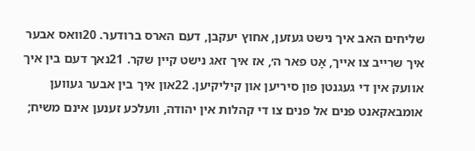שליחים האב איך נישט געזען, אחוץ יעקבן, דעם הארס ברודער. 20וואס אבער איך שרייב צו אייך, אָט פאר ה׳, אז איך זאג נישט קיין שקר. 21נאך דעם בין איך אוועק אין די געגנטן פון סיריען און קיליקיען. 22און איך בין אבער געווען אומבאקאנט פנים אל פנים צו די קהלות אין יהודה, וועלכע זענען אינם משיח;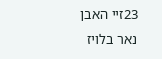23זיי האבן נאר בלויז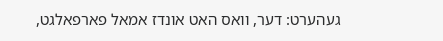געהערט: דער, וואס האט אונדז אמאל פארפאלגט,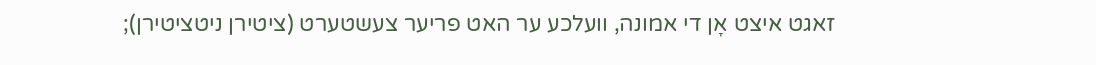זאגט איצט אָן די אמונה, וועלכע ער האט פריער צעשטערט (ציטירן ניטציטירן);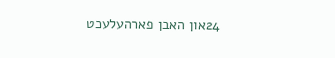24און האבן פארהעלעכט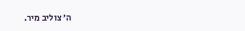ה׳ צוליב מיר.